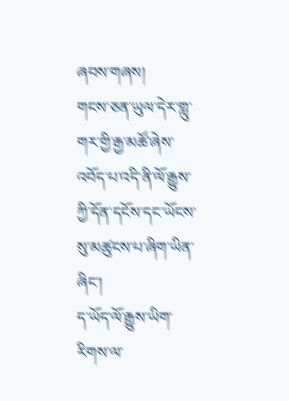ཞབས་གཞས།
གངས་ཅན་ཡུལ་དེར་གླུ་གར་གྱི་རྒྱ་མཚོ་ཞེས་འབོད་པ་འདི་ནི་ལོ་རྒྱུས་ཀྱི་དོན་དངོས་དང་ཡོངས་སུ་མཚུངས་པ་ཞིག་ཡིན་ཞིང་།
ད་ཡོད་ལོ་རྒྱུས་ཡིག་རིགས་ལ་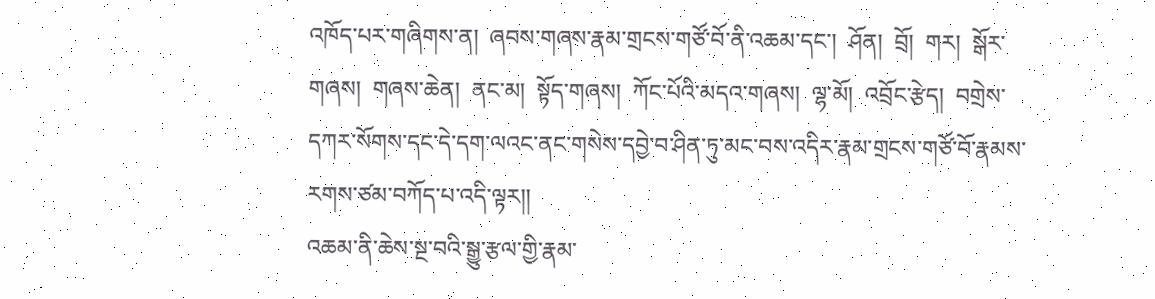འཁོད་པར་གཞིགས་ན།  ཞབས་གཞས་རྣམ་གྲངས་གཙོ་བོ་ནི་འཆམ་དང་།  ཤོན།  བྲོ།  གར།  སྒོར་གཞས།  གཞས་ཆེན།  ནང་མ།  སྟོད་གཞས།  ཀོང་པོའི་མདའ་གཞས།  ལྷ་མོ།  འབྲོང་རྩེད།  བགྲེས་དཀར་སོགས་དང་དེ་དག་ལའང་ནང་གསེས་དབྱེ་བ་ཤིན་ཏུ་མང་བས་འདིར་རྣམ་གྲངས་གཙོ་བོ་རྣམས་རགས་ཙམ་བཀོད་པ་འདི་ལྟར།།
འཆམ་ནི་ཆེས་སྔ་བའི་སྒྱུ་རྩལ་གྱི་རྣམ་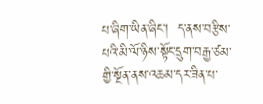པ་ཞིག་ཡིན་ཞིང་།  ད་ནས་བརྩིས་པའི་མི་ལོ་ཉིས་སྟོང་དྲུག་བརྒྱ་ཙམ་གྱི་སྔོན་ནས་འཆམ་དར་ཟིན་པ་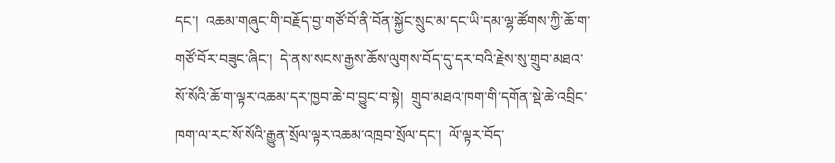དང་།  འཆམ་གཞུང་གི་བརྗོད་བྱ་གཙོ་བོ་ནི་བོན་སྐྱོང་སྲུང་མ་དང་ཡི་དམ་ལྷ་ཚོགས་ཀྱི་ཆོ་ག་གཙོ་བོར་བཟུང་ཞིང་།  དེ་ནས་སངས་རྒྱས་ཆོས་ལུགས་བོད་དུ་དར་བའི་རྗེས་སུ་གྲུབ་མཐའ་སོ་སོའི་ཆོ་ག་ལྟར་འཆམ་དར་ཁྱབ་ཆེ་བ་བྱུང་བ་སྟེ།  གྲུབ་མཐའ་ཁག་གི་དགོན་སྡེ་ཆེ་འབྲིང་ཁག་ལ་རང་སོ་སོའི་རྒྱུན་སྲོལ་ལྟར་འཆམ་འཁྲབ་སྲོལ་དང་།  ལོ་ལྟར་བོད་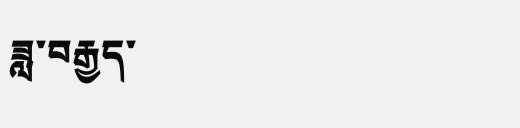ཟླ་བརྒྱད་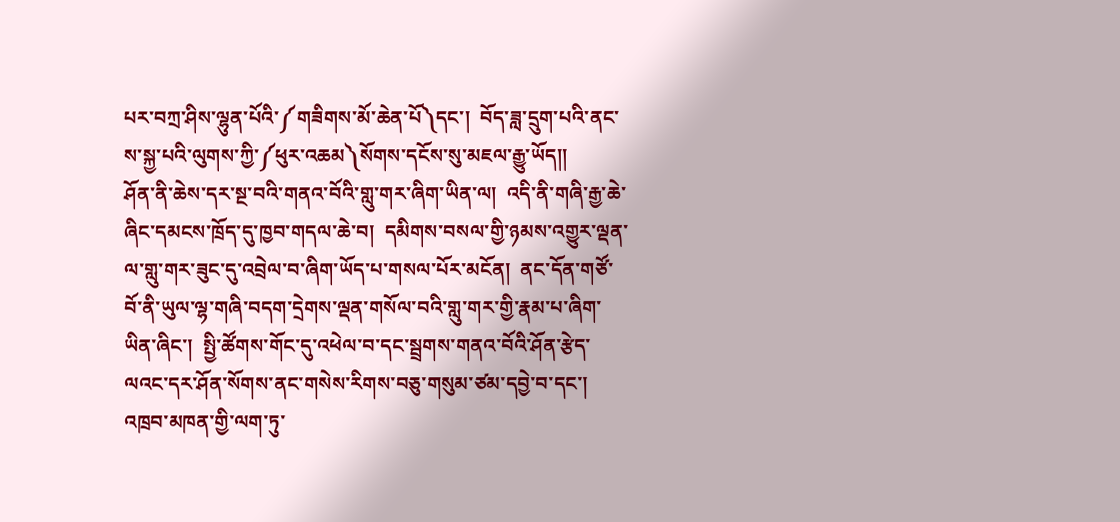པར་བཀྲ་ཤིས་ལྷུན་པོའི་༼གཟིགས་མོ་ཆེན་པོ༽དང་།  བོད་ཟླ་དྲུག་པའི་ནང་ས་སྐྱ་པའི་ལུགས་ཀྱི་༼ཕུར་འཆམ༽སོགས་དངོས་སུ་མཇལ་རྒྱུ་ཡོད།།
ཤོན་ནི་ཆེས་དར་སྔ་བའི་གནའ་བོའི་གླུ་གར་ཞིག་ཡིན་ལ།  འདི་ནི་གཞི་རྒྱ་ཆེ་ཞིང་དམངས་ཁྲོད་དུ་ཁྱབ་གདལ་ཆེ་བ།  དམིགས་བསལ་གྱི་ཉམས་འགྱུར་ལྡན་ལ་གླུ་གར་ཟུང་དུ་འབྲེལ་བ་ཞིག་ཡོད་པ་གསལ་པོར་མངོན།  ནང་དོན་གཙོ་བོ་ནི་ཡུལ་ལྷ་གཞི་བདག་དྲེགས་ལྡན་གསོལ་བའི་གླུ་གར་གྱི་རྣམ་པ་ཞིག་ཡིན་ཞིང་།  སྤྱི་ཚོགས་གོང་དུ་འཕེལ་བ་དང་སྦྲགས་གནའ་བོའི་ཤོན་རྩེད་ལའང་དར་ཤོན་སོགས་ནང་གསེས་རིགས་བཅུ་གསུམ་ཙམ་དབྱེ་བ་དང་།  འཁྲབ་མཁན་གྱི་ལག་ཏུ་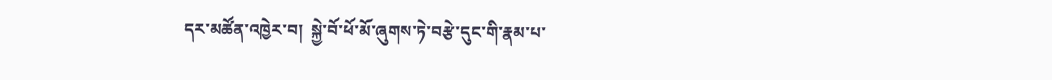དར་མཚོན་འཁྱེར་བ།  སྐྱེ་བོ་ཕོ་མོ་ཞུགས་ཏེ་བརྩེ་དུང་གི་རྣམ་པ་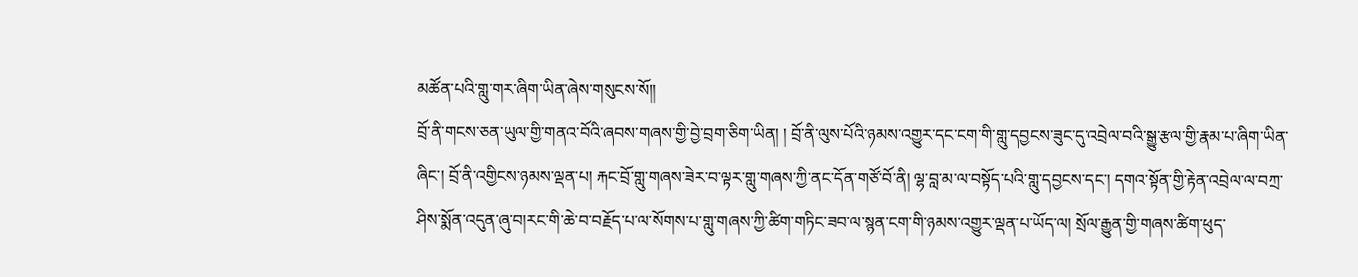མཚོན་པའི་གླུ་གར་ཞིག་ཡིན་ཞེས་གསུངས་སོ།།
བྲོ་ནི་གངས་ཅན་ཡུལ་གྱི་གནའ་བོའི་ཞབས་གཞས་གྱི་བྱེ་བྲག་ཅིག་ཡིན། ། བྲོ་ནི་ལུས་པོའི་ཉམས་འགྱུར་དང་ངག་གི་གླུ་དབྱངས་ཟུང་དུ་འབྲེལ་བའི་སྒྱུ་རྩལ་གྱི་རྣམ་པ་ཞིག་ཡིན་ཞིང་། བྲོ་ནི་འགྱིངས་ཉམས་ལྡན་པ། རྐང་བྲོ་གླུ་གཞས་ཟེར་བ་ལྟར་གླུ་གཞས་ཀྱི་ནང་དོན་གཙོ་བོ་ནི། ལྷ་བླ་མ་ལ་བསྟོད་པའི་གླུ་དབྱངས་དང་། དགའ་སྟོན་གྱི་རྟེན་འབྲེལ་ལ་བཀྲ་ཤིས་སྨོན་འདུན་ཞུ་བ།རང་གི་ཆེ་བ་བརྗོད་པ་ལ་སོགས་པ་གླུ་གཞས་ཀྱི་ཚིག་གཏིང་ཟབ་ལ་སྙན་ངག་གི་ཉམས་འགྱུར་ལྡན་པ་ཡོད་ལ། སྲོལ་རྒྱུན་གྱི་གཞས་ཚིག་ཕུད་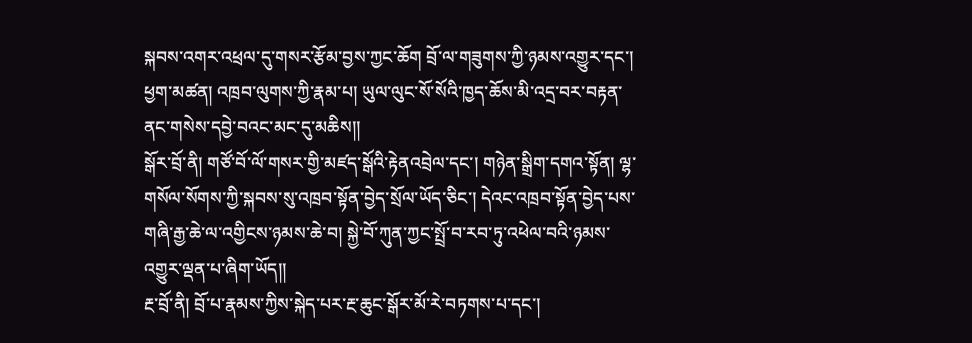སྐབས་འགར་འཕྲལ་དུ་གསར་རྩོམ་བྱས་ཀྱང་ཆོག བྲོ་ལ་གཟུགས་ཀྱི་ཉམས་འགྱུར་དང་། ཕྱག་མཚན། འཁྲབ་ལུགས་ཀྱི་རྣམ་པ། ཡུལ་ལུང་སོ་སོའི་ཁྱད་ཆོས་མི་འདྲ་བར་བརྟན་ནང་གསེས་དབྱེ་བའང་མང་དུ་མཆིས།།
སྒོར་བྲོ་ནི། གཙོ་བོ་ལོ་གསར་གྱི་མཛད་སྒོའི་རྟེནའབྲེལ་དང་། གཉེན་སྒྲིག་དགའ་སྟོན། ལྷ་གསོལ་སོགས་ཀྱི་སྐབས་སུ་འཁྲབ་སྟོན་བྱེད་སྲོལ་ཡོད་ཅིང་། དེའང་འཁྲབ་སྟོན་བྱེད་པས་གཞི་རྒྱ་ཆེ་ལ་འགྱིངས་ཉམས་ཆེ་བ། སྐྱེ་བོ་ཀུན་ཀྱང་སྤྲོ་བ་རབ་ཏུ་འཕེལ་བའི་ཉམས་འགྱུར་ལྡན་པ་ཞིག་ཡོད།།
རྔ་བྲོ་ནི། བྲོ་པ་རྣམས་ཀྱིས་སྐེད་པར་རྔ་ཆུང་སྒོར་མོ་རེ་བཏགས་པ་དང་།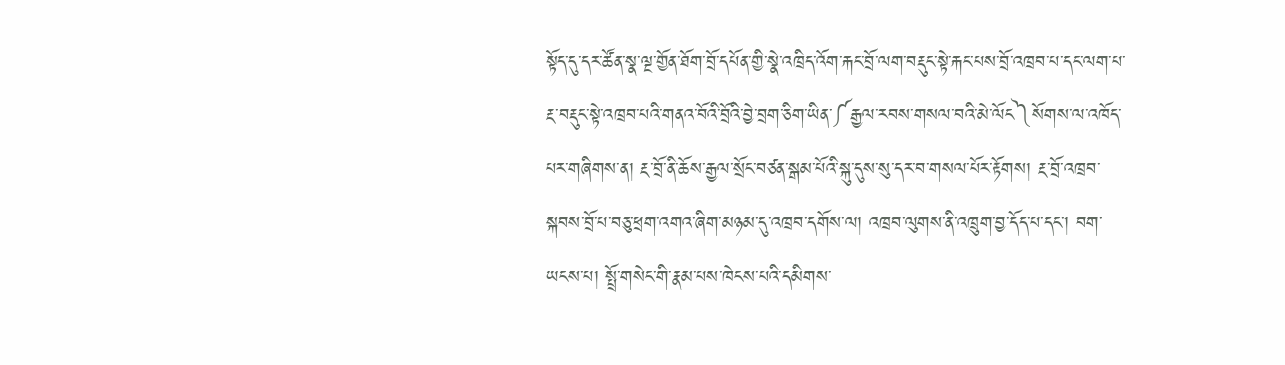སྟོད་དུ་དར་ཚོན་སྣ་ལྔ་གྱོན་ཐོག་བྲོ་དཔོན་གྱི་སྣེ་འཁྲིད་འོག་རྐང་བྲོ་ལག་བརྡུང་སྟེ་རྐང་པས་བྲོ་འཁྲབ་པ་དང་ལག་པ་རྔ་བརྡུང་སྟེ་འཁྲབ་པའི་གནའ་བོའི་བྲོའི་བྱེ་བྲག་ཅིག་ཡིན་༼རྒྱལ་རབས་གསལ་བའི་མེ་ལོང༽སོགས་ལ་འཁོད་པར་གཞིགས་ན། རྔ་བྲོ་ནི་ཆོས་རྒྱལ་སྲོང་བཙན་སྒམ་པོའི་སྐུ་དུས་སུ་དར་བ་གསལ་པོར་རྟོགས། རྔ་བྲོ་འཁྲབ་སྐབས་བྲོ་པ་བཅུ་ཕྲག་འགའ་ཞིག་མཉམ་དུ་འཁྲབ་དགོས་ལ། འཁྲབ་ལུགས་ནི་འཁྲུག་བྱ་དོད་པ་དང་། བག་ཡངས་པ། སྤྲོ་གསེང་གི་རྣམ་པས་ཁེངས་པའི་དམིགས་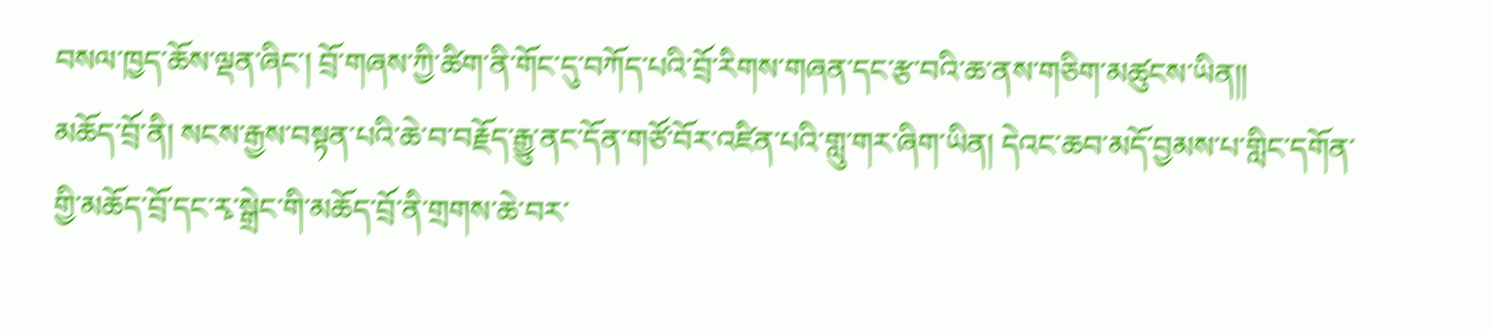བསལ་ཁྱད་ཆོས་ལྡན་ཞིང་། བྲོ་གཞས་ཀྱི་ཚིག་ནི་གོང་དུ་བཀོད་པའི་བྲོ་རིགས་གཞན་དང་རྩ་བའི་ཆ་ནས་གཅིག་མཚུངས་ཡིན།།
མཆོད་བྲོ་ནི། སངས་རྒྱས་བསྟན་པའི་ཆེ་བ་བརྗོད་རྒྱུ་ནང་དོན་གཙོ་བོར་འཛིན་པའི་གླུ་གར་ཞིག་ཡིན། དེའང་ཆབ་མདོ་བྱམས་པ་གླིང་དགོན་གྱི་མཆོད་བྲོ་དང་རྭ་སྒྲེང་གི་མཆོད་བྲོ་ནི་གྲགས་ཆེ་བར་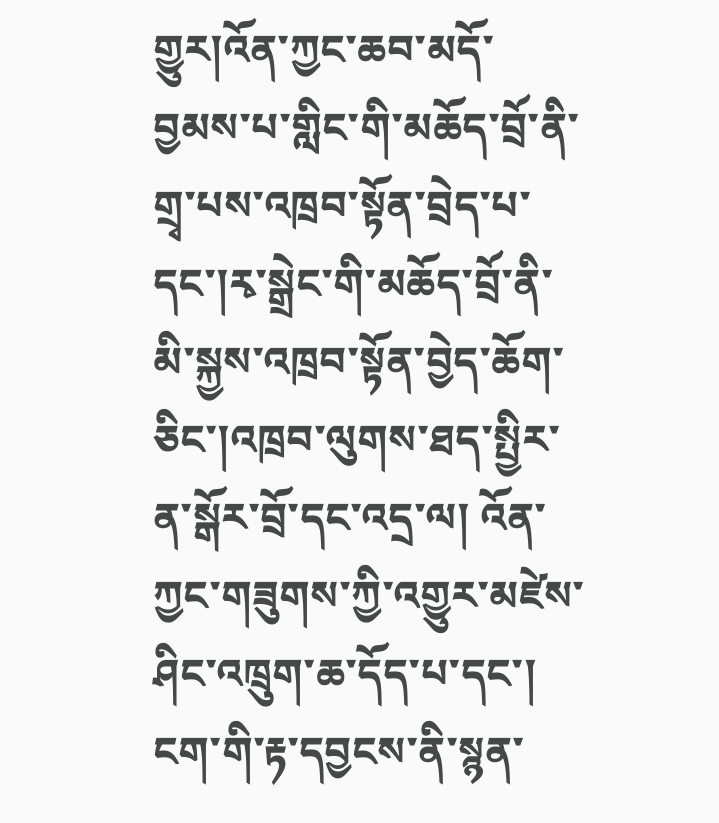གྱུར།འོན་ཀྱང་ཆབ་མདོ་བྱམས་པ་གླིང་གི་མཆོད་བྲོ་ནི་གྲྭ་པས་འཁྲབ་སྟོན་བྲེད་པ་དང་།རྭ་སྒྲེང་གི་མཆོད་བྲོ་ནི་མི་སྐྱས་འཁྲབ་སྟོན་བྱེད་ཆོག་ཅིང་།འཁྲབ་ལུགས་ཐད་སྤྱིར་ན་སྒོར་བྲོ་དང་འདྲ་ལ། འོན་ཀྱང་གཟུགས་ཀྱི་འགྱུར་མཛེས་ཤིང་འཁྲུག་ཆ་དོད་པ་དང་། ངག་གི་རྟ་དབྱངས་ནི་སྙན་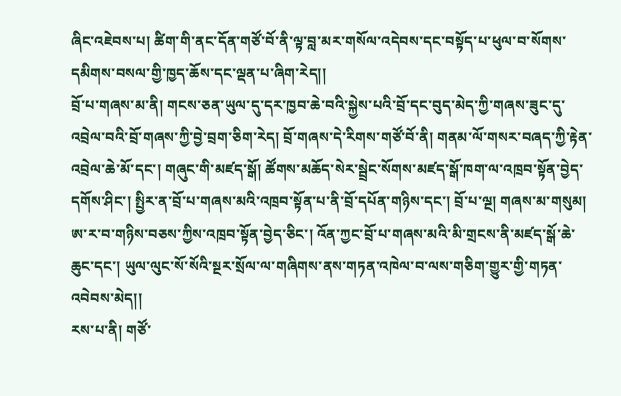ཞིང་འཇེབས་པ། ཚིག་གི་ནང་དོན་གཙོ་བོ་ནི་ལྟ་བླ་མར་གསོལ་འདེབས་དང་བསྟོད་པ་ཕུལ་བ་སོགས་དམིགས་བསལ་གྱི་ཁྱད་ཆོས་དང་ལྡན་པ་ཞིག་རེད།།
བྲོ་པ་གཞས་མ་ནི། གངས་ཅན་ཡུལ་དུ་དར་ཁྱབ་ཆེ་བའི་སྐྱེས་པའི་བྲོ་དང་བུད་མེད་ཀྱི་གཞས་ཟུང་དུ་འབྲེལ་བའི་བྲོ་གཞས་ཀྱི་བྱེ་བྲག་ཅིག་རེད། བྲོ་གཞས་དེ་རིགས་གཙོ་བོ་ནི། གནམ་ལོ་གསར་བཞད་ཀྱི་རྟེན་འབྲེལ་ཆེ་མོ་དང་། གཞུང་གི་མཛད་སྒོ། ཚོགས་མཆོད་སེར་སྦྲེང་སོགས་མཛད་སྒོ་ཁག་ལ་འཁྲབ་སྟོན་བྱེད་དགོས་ཤིང་། སྤྱིར་ན་བྲོ་པ་གཞས་མའི་འཁྲབ་སྟོན་པ་ནི་བྲོ་དཔོན་གཉིས་དང་། བྲོ་པ་ལྔ། གཞས་མ་གསུམ། ཨ་ར་བ་གཉིས་བཅས་ཀྱིས་འཁྲབ་སྟོན་བྱེད་ཅིང་། འོན་ཀྱང་བྲོ་པ་གཞས་མའི་མི་གྲངས་ནི་མཛད་སྒོ་ཆེ་ཆུང་དང་། ཡུལ་ལུང་སོ་སོའི་སྔར་སྲོལ་ལ་གཞིགས་ནས་གཏན་འཁེལ་བ་ལས་གཅིག་གྱུར་གྱི་གཏན་འབེབས་མེད།།
རས་པ་ནི། གཙོ་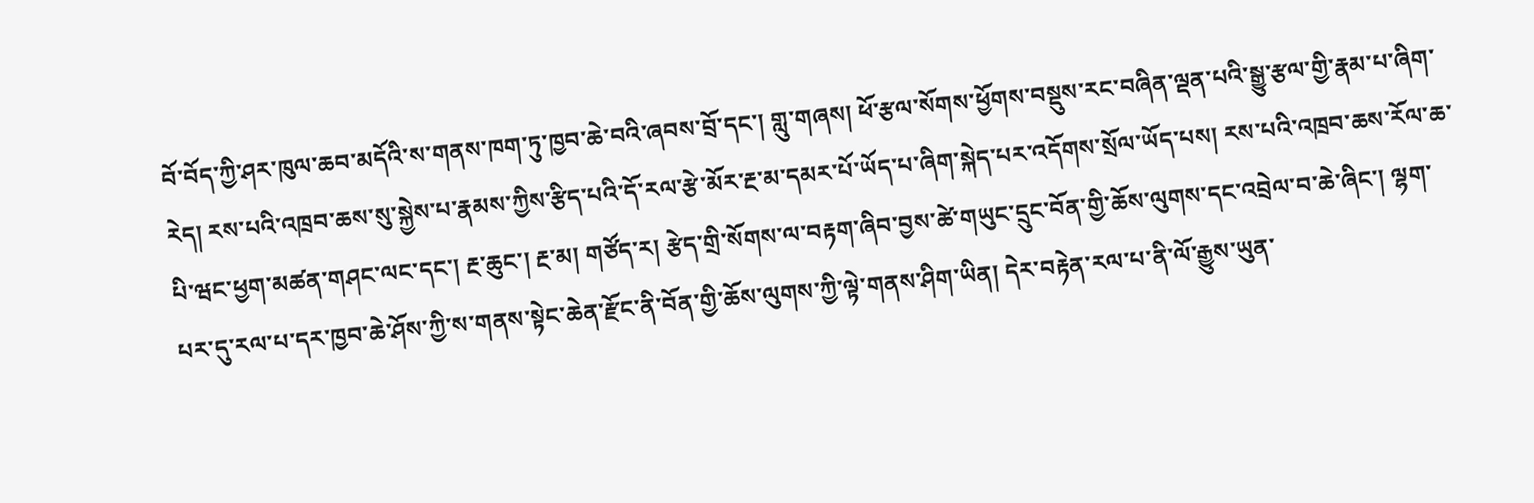བོ་བོད་ཀྱི་ཤར་ཁུལ་ཆབ་མདོའི་ས་གནས་ཁག་ཏུ་ཁྱབ་ཆེ་བའི་ཞབས་བྲོ་དང་། གླུ་གཞས། ཕོ་རྩལ་སོགས་ཕྱོགས་བསྡུས་རང་བཞིན་ལྡན་པའི་སྒྱུ་རྩལ་གྱི་རྣམ་པ་ཞིག་རེད། རས་པའི་འཁྲབ་ཆས་སུ་སྐྱེས་པ་རྣམས་ཀྱིས་རྩིད་པའི་དོ་རལ་རྩེ་མོར་རྔ་མ་དམར་པོ་ཡོད་པ་ཞིག་སྐེད་པར་འདོགས་སྲོལ་ཡོད་པས། རས་པའི་འཁྲབ་ཆས་རོལ་ཆ་པི་ཝང་ཕྱག་མཚན་གཤང་ལང་དང་། རྔ་ཆུང་། རྔ་མ། གཙོད་ར། རྩེད་གྲི་སོགས་ལ་བརྟག་ཞིབ་བྱས་ཚེ་གཡུང་དྲུང་བོན་གྱི་ཆོས་ལུགས་དང་འབྲེལ་བ་ཆེ་ཞིང་། ལྷག་པར་དུ་རལ་པ་དར་ཁྱབ་ཆེ་ཤོས་ཀྱི་ས་གནས་སྟེང་ཆེན་རྫོང་ནི་བོན་གྱི་ཆོས་ལུགས་ཀྱི་ལྟེ་གནས་ཤིག་ཡིན། དེར་བརྟེན་རལ་པ་ནི་ལོ་རྒྱུས་ཡུན་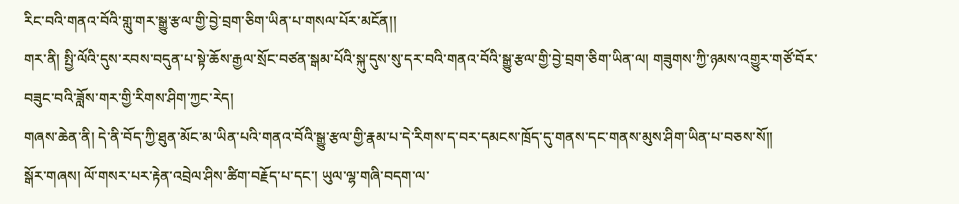རིང་བའི་གནའ་བོའི་གླུ་གར་སྒྱུ་རྩལ་གྱི་བྱེ་བྲག་ཅིག་ཡིན་པ་གསལ་པོར་མངོན།།
གར་ནི། སྤྱི་ལོའི་དུས་རབས་བདུན་པ་སྟེ་ཆོས་རྒྱལ་སྲོང་བཙན་སྒམ་པོའི་སྐུ་དུས་སུ་དར་བའི་གནའ་བོའི་སྒྱུ་རྩལ་གྱི་བྱེ་བྲག་ཅིག་ཡིན་ལ། གཟུགས་ཀྱི་ཉམས་འགྱུར་གཙོ་བོར་བཟུང་བའི་ཟློས་གར་གྱི་རིགས་ཤིག་ཀྱང་རེད།
གཞས་ཆེན་ནི། དེ་ནི་བོད་ཀྱི་ཐུན་མོང་མ་ཡིན་པའི་གནའ་བོའི་སྒྱུ་རྩལ་གྱི་རྣམ་པ་དེ་རིགས་ད་བར་དམངས་ཁྲོད་དུ་གནས་དང་གནས་མུས་ཤིག་ཡིན་པ་བཅས་སོ།།
སྒོར་གཞས། ལོ་གསར་པར་རྟེན་འབྲེལ་ཤིས་ཚིག་བརྗོད་པ་དང་། ཡུལ་ལྷ་གཞི་བདག་ལ་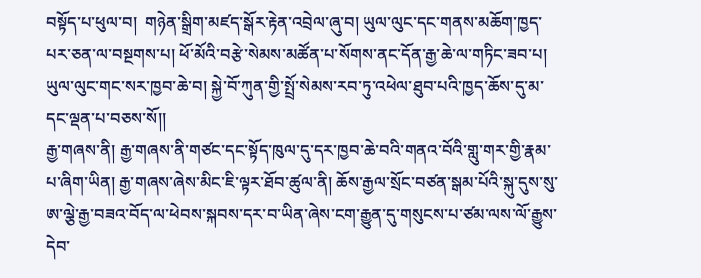བསྟོད་པ་ཕུལ་བ།  གཉེན་སྒྲིག་མཛད་སྒོར་རྟེན་འབྲེལ་ཞུ་བ། ཡུལ་ལུང་དང་གནས་མཆོག་ཁྱད་པར་ཅན་ལ་བསྔགས་པ། ཕོ་མོའི་བརྩེ་སེམས་མཚོན་པ་སོགས་ནང་དོན་རྒྱ་ཆེ་ལ་གཏིང་ཟབ་པ། ཡུལ་ལུང་གང་སར་ཁྱབ་ཆེ་བ། སྐྱེ་བོ་ཀུན་གྱི་སྤྲོ་སེམས་རབ་ཏུ་འཕེལ་ཐུབ་པའི་ཁྱད་ཆོས་དུ་མ་དང་ལྡན་པ་བཅས་སོ།།
རྒྱ་གཞས་ནི། རྒྱ་གཞས་ནི་གཙང་དང་སྟོད་ཁུལ་དུ་དར་ཁྱབ་ཆེ་བའི་གནའ་བོའི་གླུ་གར་གྱི་རྣམ་པ་ཞིག་ཡིན། རྒྱ་གཞས་ཞེས་མིང་ཇི་ལྟར་ཐོབ་ཚུལ་ནི། ཆོས་རྒྱལ་སྲོང་བཙན་སྒམ་པོའི་སྐུ་དུས་སུ་ཨ་ལྕེ་རྒྱ་བཟའ་བོད་ལ་ཕེབས་སྐབས་དར་བ་ཡིན་ཞེས་ངག་རྒྱུན་དུ་གསུངས་པ་ཙམ་ལས་ལོ་རྒྱུས་དེབ་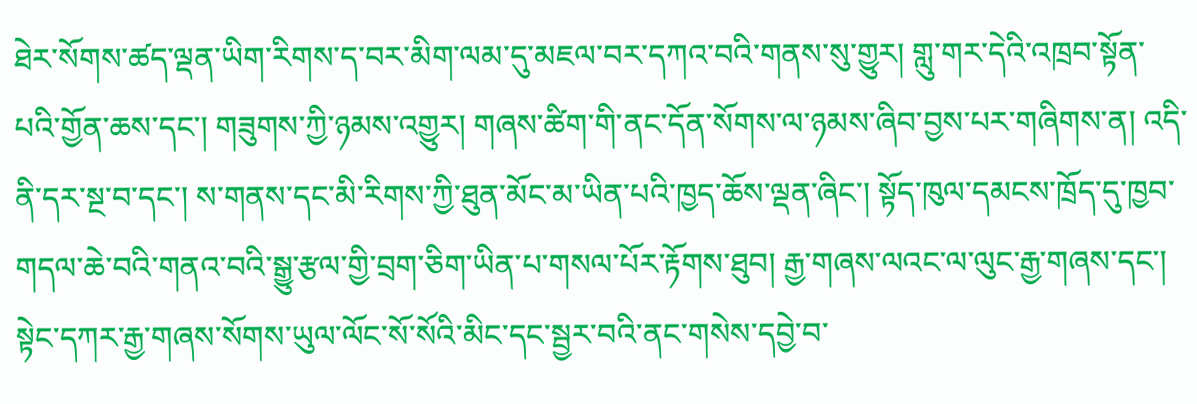ཐེར་སོགས་ཚད་ལྡན་ཡིག་རིགས་ད་བར་མིག་ལམ་དུ་མཇལ་བར་དཀའ་བའི་གནས་སུ་གྱུར། གླུ་གར་དེའི་འཁྲབ་སྟོན་པའི་གྱོན་ཆས་དང་། གཟུགས་ཀྱི་ཉམས་འགྱུར། གཞས་ཚིག་གི་ནང་དོན་སོགས་ལ་ཉམས་ཞིབ་བྱས་པར་གཞིགས་ན། འདི་ནི་དར་སྔ་བ་དང་། ས་གནས་དང་མི་རིགས་ཀྱི་ཐུན་མོང་མ་ཡིན་པའི་ཁྱད་ཆོས་ལྡན་ཞིང་། སྟོད་ཁུལ་དམངས་ཁྲོད་དུ་ཁྱབ་གདལ་ཆེ་བའི་གནའ་བའི་སྒྱུ་རྩལ་གྱི་བྲག་ཅིག་ཡིན་པ་གསལ་པོར་རྟོགས་ཐུབ། རྒྱ་གཞས་ལའང་ལ་ལུང་རྒྱ་གཞས་དང་། སྟེང་དཀར་རྒྱ་གཞས་སོགས་ཡུལ་ལོང་སོ་སོའི་མིང་དང་སྦྱར་བའི་ནང་གསེས་དབྱེ་བ་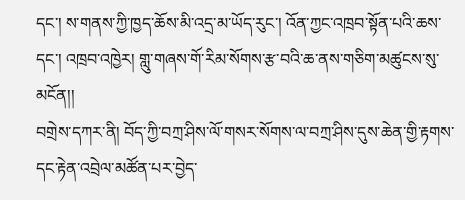དང་། ས་གནས་ཀྱི་ཁྱད་ཆོས་མི་འདྲ་མ་ཡོད་རུང་། འོན་ཀྱང་འཁྲབ་སྟོན་པའི་ཆས་དང་། འཁྲབ་འཁྱེར། གླུ་གཞས་གོ་རིམ་སོགས་རྩ་བའི་ཆ་ནས་གཅིག་མཚུངས་སུ་མངོན།།
བགྲེས་དཀར་ནི། བོད་ཀྱི་བཀྲ་ཤིས་ལོ་གསར་སོགས་ལ་བཀྲ་ཤིས་དུས་ཆེན་གྱི་རྟགས་དང་རྟེན་འབྲེལ་མཚོན་པར་བྱེད་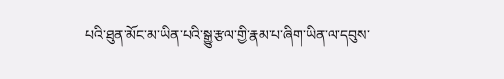པའི་ཐུན་མོང་མ་ཡིན་པའི་སྒྱུ་རྩལ་གྱི་རྣམ་པ་ཞིག་ཡིན་ལ་དབུས་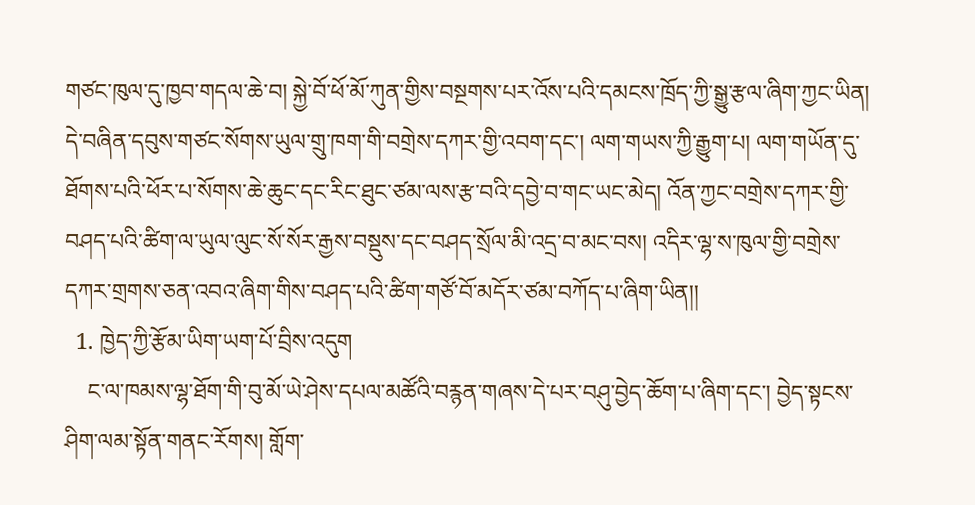གཙང་ཁུལ་དུ་ཁྱབ་གདལ་ཆེ་བ། སྐྱེ་བོ་ཕོ་མོ་ཀུན་གྱིས་བསྔགས་པར་འོས་པའི་དམངས་ཁྲོད་ཀྱི་སྒྱུ་རྩལ་ཞིག་ཀྱང་ཡིན། དེ་བཞིན་དབུས་གཙང་སོགས་ཡུལ་གྲུ་ཁག་གི་བགྲེས་དཀར་གྱི་འབག་དང་། ལག་གཡས་ཀྱི་རྒྱུག་པ། ལག་གཡོན་དུ་ཐོགས་པའི་ཕོར་པ་སོགས་ཆེ་ཆུང་དང་རིང་ཐུང་ཙམ་ལས་རྩ་བའི་དབྱེ་བ་གང་ཡང་མེད། འོན་ཀྱང་བགྲེས་དཀར་གྱི་བཤད་པའི་ཚིག་ལ་ཡུལ་ལུང་སོ་སོར་རྒྱས་བསྡུས་དང་བཤད་སྲོལ་མི་འདྲ་བ་མང་བས། འདིར་ལྷ་ས་ཁུལ་གྱི་བགྲེས་དཀར་གྲགས་ཅན་འབའ་ཞིག་གིས་བཤད་པའི་ཚིག་གཙོ་བོ་མདོར་ཙམ་བཀོད་པ་ཞིག་ཡིན།།
  1. ཁྱེད་ཀྱི་རྩོམ་ཡིག་ཡག་པོ་བྲིས་འདུག
    ང་ལ་ཁམས་ལྷ་ཐོག་གི་བུ་མོ་ཡེ་ཤེས་དཔལ་མཚོའི་བརྙན་གཞས་དེ་པར་བཤུ་བྱེད་ཆོག་པ་ཞིག་དང་། བྱེད་སྟངས་ཤིག་ལམ་སྟོན་གནང་རོགས། གློག་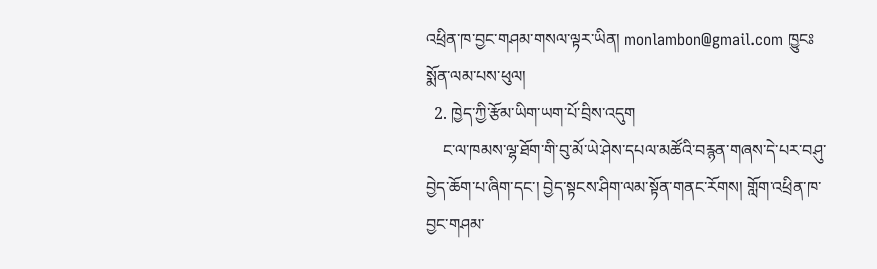འཕྲིན་ཁ་བྱང་གཤམ་གསལ་ལྟར་ཡིན། monlambon@gmail.com ཁྱུངཿསྨོན་ལམ་པས་ཕུལ།
  2. ཁྱེད་ཀྱི་རྩོམ་ཡིག་ཡག་པོ་བྲིས་འདུག
    ང་ལ་ཁམས་ལྷ་ཐོག་གི་བུ་མོ་ཡེ་ཤེས་དཔལ་མཚོའི་བརྙན་གཞས་དེ་པར་བཤུ་བྱེད་ཆོག་པ་ཞིག་དང་། བྱེད་སྟངས་ཤིག་ལམ་སྟོན་གནང་རོགས། གློག་འཕྲིན་ཁ་བྱང་གཤམ་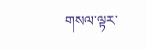གསལ་ལྟར་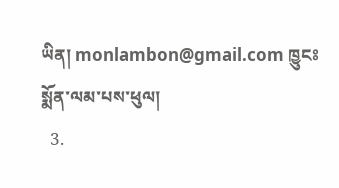ཡིན། monlambon@gmail.com ཁྱུངཿསྨོན་ལམ་པས་ཕུལ།
  3.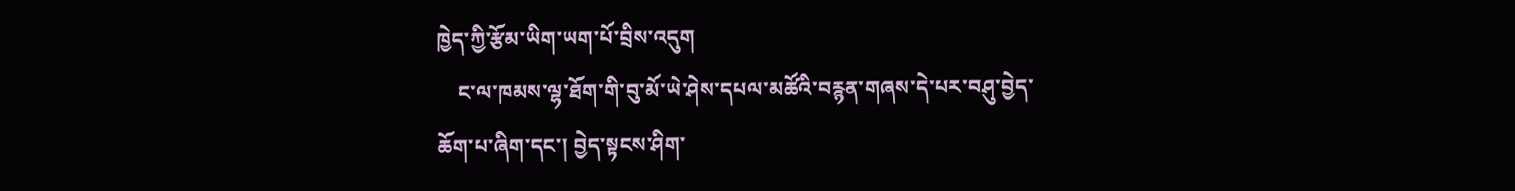ཁྱེད་ཀྱི་རྩོམ་ཡིག་ཡག་པོ་བྲིས་འདུག
    ང་ལ་ཁམས་ལྷ་ཐོག་གི་བུ་མོ་ཡེ་ཤེས་དཔལ་མཚོའི་བརྙན་གཞས་དེ་པར་བཤུ་བྱེད་ཆོག་པ་ཞིག་དང་། བྱེད་སྟངས་ཤིག་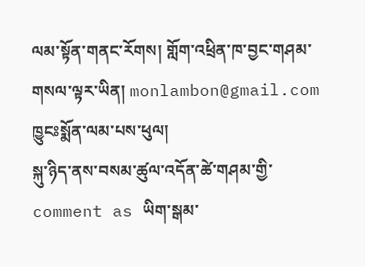ལམ་སྟོན་གནང་རོགས། གློག་འཕྲིན་ཁ་བྱང་གཤམ་གསལ་ལྟར་ཡིན། monlambon@gmail.com ཁྱུངཿསྨོན་ལམ་པས་ཕུལ།
སྐུ་ཉིད་ནས་བསམ་ཚུལ་འདོན་ཚེ་གཤམ་གྱི་ comment as ཡིག་སྒམ་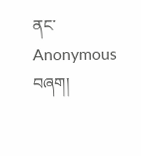ནང་ Anonymous བཞག།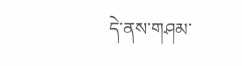དེ་ནས་གཤམ་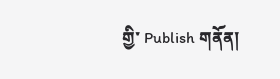གྱི་ Publish གནོན།